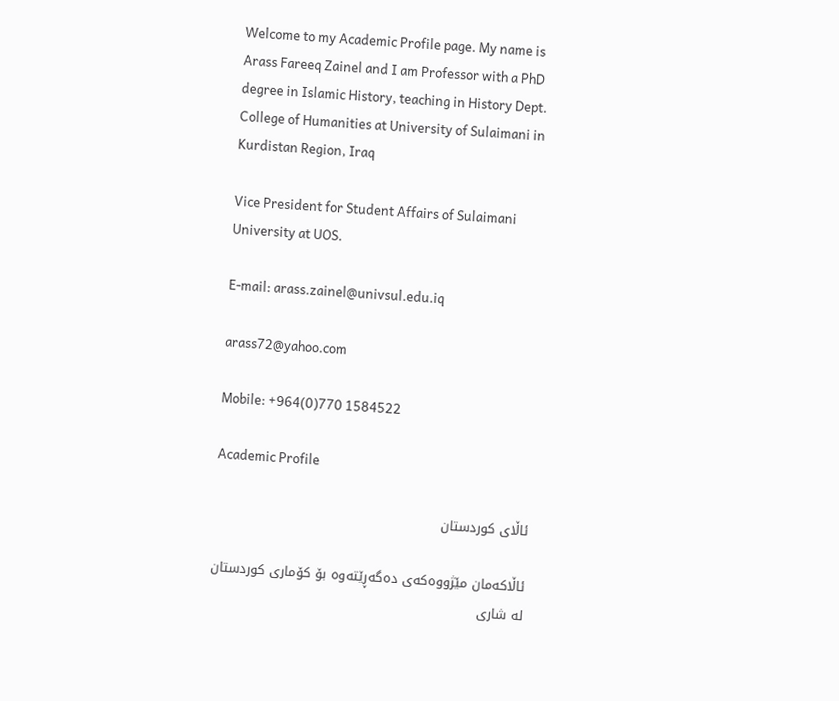Welcome to my Academic Profile page. My name is Arass Fareeq Zainel and I am Professor with a PhD degree in Islamic History, teaching in History Dept. College of Humanities at University of Sulaimani in Kurdistan Region, Iraq

Vice President for Student Affairs of Sulaimani University at UOS.

E-mail: arass.zainel@univsul.edu.iq

arass72@yahoo.com

Mobile: +964(0)770 1584522

Academic Profile

ئاڵای كوردستان

ئاڵاكه‌مان مێژووه‌كه‌ی ده‌گه‌ڕێته‌وه‌ بۆ كۆماری كوردستان له‌ شاری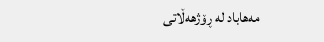مه‌هاباد له‌ ڕۆژهه‌ڵاتی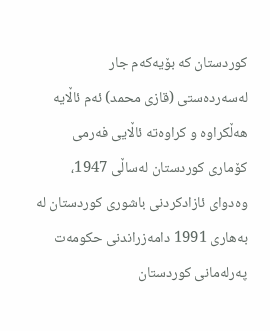كوردستان كه‌ بۆیه‌كه‌م جار له‌سه‌رده‌ستی (قازی محمد) ئه‌م ئاڵایه‌ هه‌ڵكراوه‌ و كراوه‌ته‌ ئاڵایی فه‌رمی كۆماری كوردستان له‌ساڵی 1947، وه‌دوای ئازادكردنی باشوری كوردستان له‌ به‌هاری 1991 دامه‌زراندنی حكومه‌ت په‌رله‌مانی كوردستان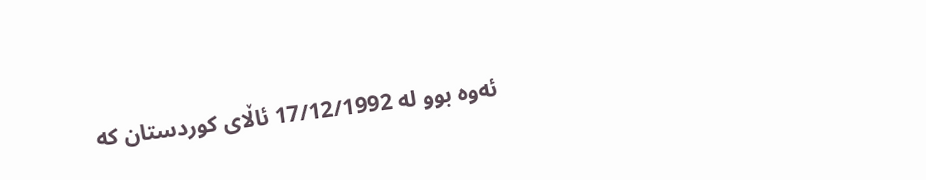ئه‌وه‌ بوو له‌ 17/12/1992 ئاڵای كوردستان كه‌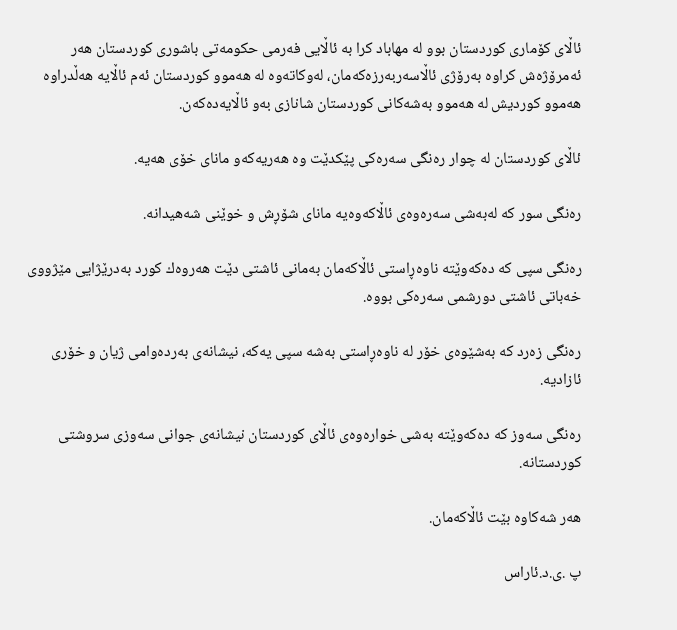ئاڵای كۆماری كوردستان بوو له‌ مهاباد كرا به‌ ئاڵایی فه‌رمی حكومه‌تی باشوری كوردستان هه‌ر ئه‌مرۆژه‌ش كراوه‌ به‌رۆژی ئاڵاسه‌ربه‌رزه‌كه‌مان، له‌وكاته‌وه‌ له‌ هه‌موو كوردستان ئه‌م ئاڵایه‌ هه‌ڵدراوه‌ هه‌موو كوردیش له‌ هه‌موو به‌شه‌كانی كوردستان شانازی به‌و ئاڵایه‌ده‌كه‌ن.

ئاڵای كوردستان له‌ چوار ره‌نگی سه‌ره‌كی پێكدێت وه‌ هه‌ریه‌كه‌و مانای خۆی هه‌یه‌.

ره‌نگی سور كه‌ له‌به‌شی سه‌ره‌وه‌ی ئاڵاكه‌وه‌یه‌ مانای شۆڕش و خوێنی شه‌هیدانه‌.

ره‌نگی سپی كه‌ ده‌كه‌وێته‌ ناوه‌ڕاستی ئاڵاكه‌مان به‌مانی ئاشتی دێت هه‌روه‌ك كورد به‌درێژایی مێژووی خه‌باتی ئاشتی دورشمی سه‌ره‌كی بووه‌.

ره‌نگی زه‌رد كه‌ به‌شێوه‌ی خۆر له‌ ناوه‌ڕاستی به‌شه‌ سپی یه‌كه‌، نیشانه‌ی به‌رده‌وامی ژیان و خۆری ئازادیه‌.

ره‌نگی سه‌وز كه‌ ده‌كه‌وێته‌ به‌شی خواره‌وه‌ی ئاڵای كوردستان نیشانه‌ی جوانی سه‌وزی سروشتی كوردستانه‌.

هه‌ر شه‌كاوه‌ بێت ئاڵاكه‌مان.

پ .ى.د.ئاراس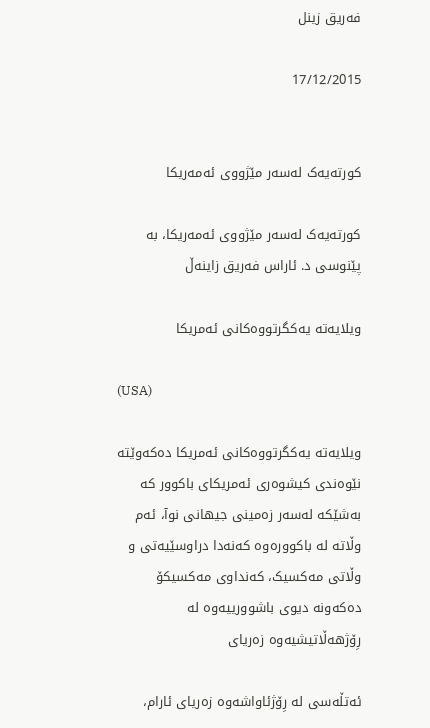فه‌ریق زينل

17/12/2015


کورتەیەک لەسەر مێژووی ئەمەریکا

کورتەیەک لەسەر مێژووی ئەمەریکا، بە پێنوسی د. ئاراس فەریق زاینەڵ

ویلایەتە یەکگرتووەکانى ئەمریکا

(USA)

ویلایه‌ته‌ یه‌کگرتووه‌کانى ئه‌مریکا ده‌که‌وێته‌ نێوه‌ندى کیشوه‌رى ئه‌مریکاى باکوور که‌ به‌شێکه‌ له‌سه‌ر زه‌مینى جیهانى نوآ، ئه‌م وڵاته‌ له‌ باکووره‌وه‌ که‌نه‌دا دراوسێیه‌تى و وڵاتی مه‌کسیک، که‌نداوى مه‌کسیکۆ ده‌که‌ونه‌ دیوى باشوورییه‌وه‌ له‌ رِۆژهه‌ڵاتیشیه‌وه‌ زه‌ریاى

ئه‌تڵه‌سى له‌ رِۆژئاواشه‌وه‌ زه‌ریاى ئارام،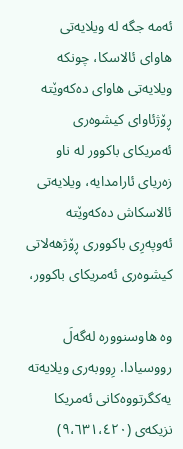ئه‌مه‌ جگه‌ له‌ ویلایه‌تى هاواى ئالاسکا، چونکه‌ ویلایه‌تى هاواى ده‌که‌وێته‌ ڕۆژئاواى کیشوه‌رى ئه‌مریکاى باکوور له‌ ناو زه‌ریاى ئارامدایه‌، ویلایه‌تى ئالاسکاش ده‌که‌وێته‌ ئه‌وپه‌رِى باکوورى ڕۆژهه‌لاتى کیشوه‌رى ئه‌مریکاى باکوور،

وە هاوسنووره‌ له‌گه‌لَ رووسیادا. رِووبه‌رى ویلایه‌ته‌ یه‌کگرتووه‌کانى ئه‌مریکا نزیکه‌ى (٩،٦٣١،٤٢٠)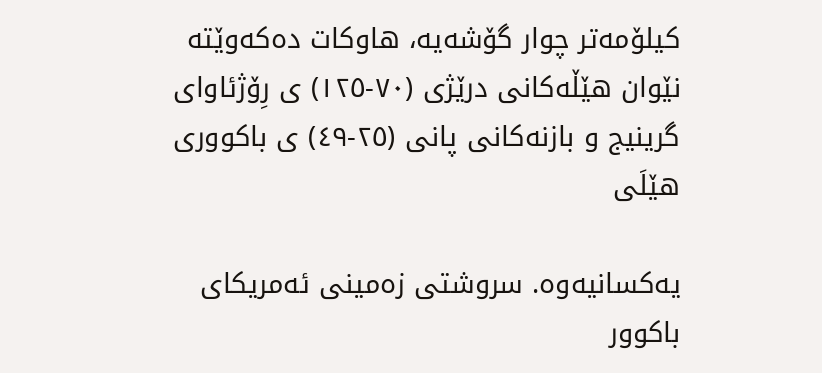کیلۆمه‌تر چوار گۆشه‌یه‌، هاوکات ده‌که‌وێته‌ نێوان هێڵه‌کانى درێژى (٧٠-١٢٥) ی رِۆژئاواى گرینیج و بازنه‌کانى پانى (٢٥-٤٩) ی باکوورى هێلَى

یه‌کسانیه‌وه‌. سروشتى زه‌مینى ئه‌مریکاى باکوور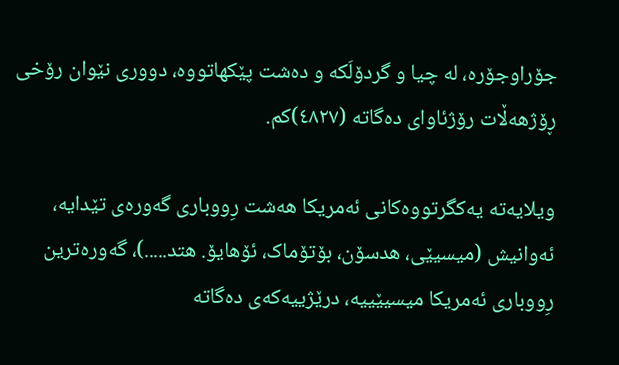جۆراوجۆره‌، له‌ چیا و گردۆلَکه و‌ ده‌شت پێکهاتووه‌، دوورى نێوان رۆخى ڕۆژهه‌ڵات رۆژئاواى ده‌گاته (٤٨٢٧)کم.

ویلایه‌ته‌ یه‌کگرتووه‌کانى ئه‌مریکا هه‌شت رِووبارى گه‌وره‌ى تێدایه‌، ئه‌وانیش (میسیێى، هدسۆن، بۆتۆماک، ئۆهایۆ. هتد.....)، گه‌وره‌ترین رِووبارى ئه‌مریکا میسیێییه‌، درێژییه‌که‌ى ده‌گاته‌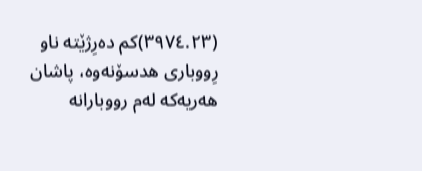(٣٩٧٤.٢٣)کم ده‌رِژێته‌ ناو رِووبارى هدسۆنه‌وه‌، پاشان هه‌ریه‌که‌ له‌م رووبارانه‌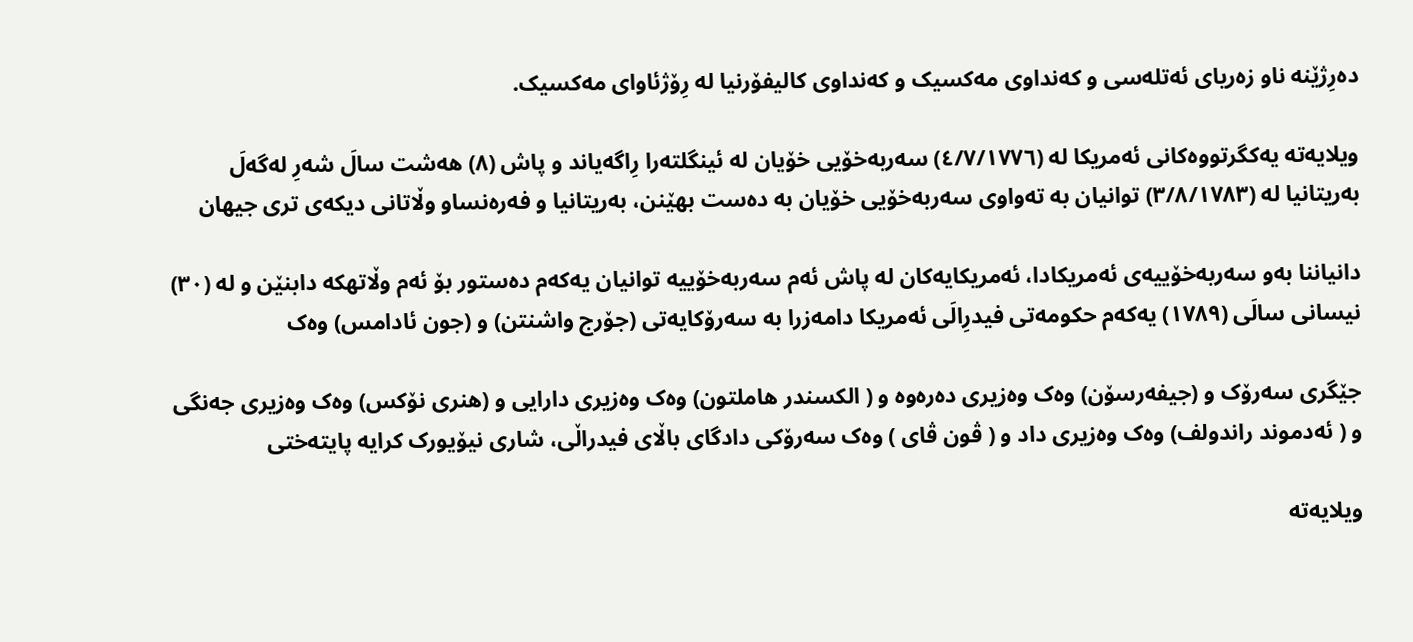ده‌رِژێنه‌ ناو زه‌ریاى ئه‌تله‌سى و که‌نداوى مه‌کسیک و که‌نداوى کالیفۆرنیا له‌ رِۆژئاواى مه‌کسیک.

ویلایه‌ته‌ یه‌کگرتووه‌کانى ئه‌مریکا له‌ (٤/٧/١٧٧٦) سه‌ربه‌خۆیى خۆیان له‌ ئینگلته‌را رِاگه‌یاند و پاش (٨) هه‌شت سالَ شه‌رِ له‌گه‌لَ به‌ریتانیا له‌ (٣/٨/١٧٨٣) توانیان به‌ ته‌واوى سه‌ربه‌خۆیى خۆیان به‌ ده‌ست بهێنن، به‌ریتانیا و فه‌ره‌نساو وڵاتانى دیکه‌ى ترى جیهان

دانیاننا به‌و سه‌ربه‌خۆییه‌ى ئه‌مریکادا، ئه‌مریکایه‌کان له‌ پاش ئه‌م سه‌ربه‌خۆییه‌ توانیان یه‌که‌م ده‌ستور بۆ ئه‌م وڵاتهکە دابنێن و لە (٣٠) نیسانى سالَى (١٧٨٩) یه‌که‌م حکومه‌تى فیدرِالَى ئه‌مریکا دامه‌زرا به‌ سه‌رۆکایه‌تى (جۆرج واشنتن) و (جون ئادامس) وه‌ک

جێگرى سه‌رۆک و (جیفه‌رسۆن) وه‌ک وه‌زیرى ده‌ره‌وه‌ و ( الکسندر هاملتون) وه‌ک وه‌زیرى دارایى و (هنرى نۆکس) وه‌ک وه‌زیرى جه‌نگى و ( ئه‌دموند راندولف) وه‌ک وه‌زیرى داد و ( ڤون ڤاى ) وه‌ک سه‌رۆکى دادگاى باڵاى فیدراڵى، شارى نیۆیورک کرایه‌ پایته‌ختى

ویلایه‌ته‌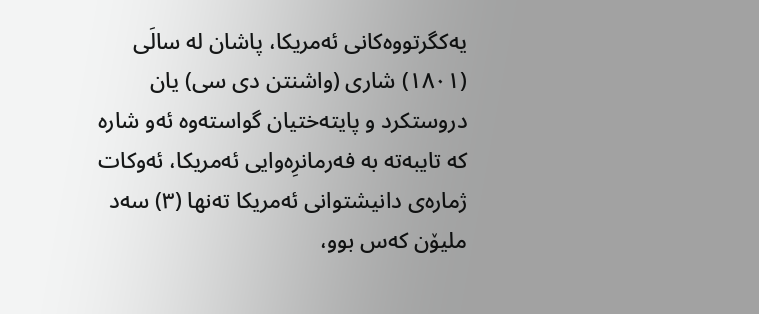یه‌کگرتووه‌کانى ئه‌مریکا، پاشان له‌ سالَى (١٨٠١) شارى (واشنتن دى سى) یان دروستکرد و پایته‌ختیان گواسته‌وه‌ ئه‌و شاره‌ که‌ تایبه‌ته‌ به‌ فه‌رمانرِه‌وایى ئه‌مریکا، ئه‌وکات ژماره‌ى دانیشتوانى ئه‌مریکا ته‌نها (٣) سەد ملیۆن که‌س بوو،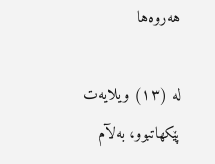هه‌روه‌ها

له‌ (١٣) ویلایه‌ت پێکهاتبوو، به‌لآم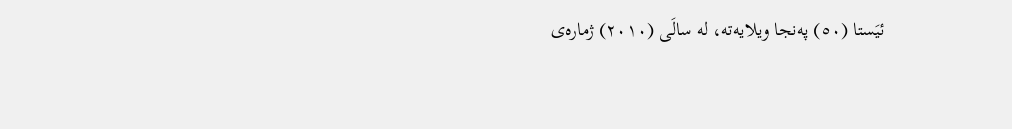ئیَستا (٥٠) پە‌نجا ویلایه‌ته‌، له‌ سالَى (٢٠١٠) ژماره‌ى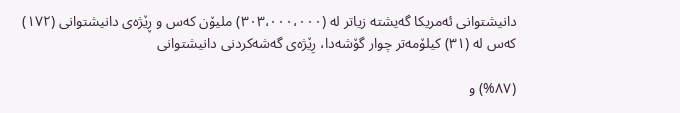دانیشتوانى ئه‌مریکا گه‌یشته‌ زیاتر له (٣٠٣،٠٠٠،٠٠٠) ملیۆن که‌س و ڕێژەی دانیشتوانی (١٧٢) که‌س له (٣١) کیلۆمه‌تر چوار گۆشه‌دا، رِێژەی گه‌شه‌کردنى دانیشتوانى

(٨٧%) و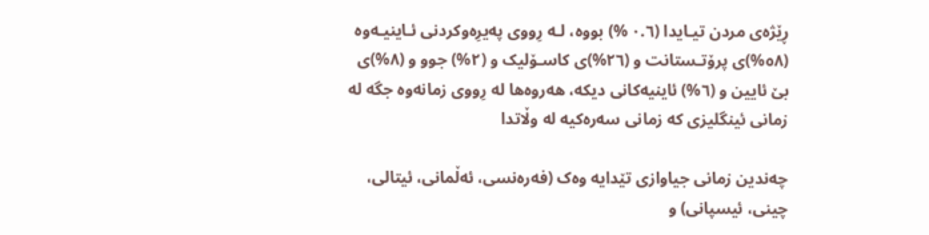ڕێژه‌ى مردن تیـایدا (٠.٦ %) بووه‌، لـه‌ رِووى په‌یرِه‌وکردنى ئـاینیـه‌وه‌ (٥٨%)ى پرۆتـستانت و (٢٦%)ى کاسـۆلیک و (٢%) جوو و (٨%)ى بێ ئایین و (٦%) ئاینیه‌کانى دیکه‌، هه‌روه‌ها له‌ رِووى زمانه‌وه‌ جگه‌ له‌ زمانى ئینگلیزى که‌ زمانى سه‌ره‌کیه‌ له‌ وڵاتدا

چه‌ندین زمانى جیاوازى تێدایه‌ وه‌ک (فه‌ره‌نسى، ئه‌ڵمانى، ئیتالى، چینى، ئیسپانى) و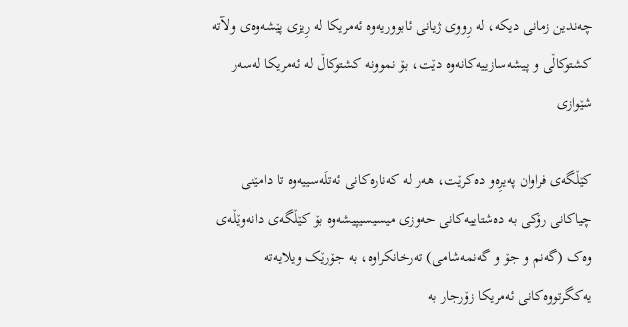چه‌ندین زمانى دیکه‌، له‌ رِووى ژیانى ئابووریه‌وه‌ ئه‌مریکا له‌ رِیزى پێشه‌وه‌ى ولآته‌ کشتوکاڵى و پیشه‌سازییه‌کانه‌وه‌ دێت، بۆ نموونه‌ کشتوکاڵ له‌ ئه‌مریکا له‌سه‌ر شێوازى

کێڵگه‌ى فراوان په‌یرِه‌و ده‌کرێت، هه‌ر له‌ که‌ناره‌کانى ئه‌تلَه‌سییه‌وه‌ تا دامێنی چیاکانى رۆکى به‌ ده‌شتاییه‌کانى حه‌وزى میسیسیپیشەوە بۆ کێڵگه‌ى دانه‌وێڵه‌ى وه‌ک (گه‌نم و جۆ و گه‌نمه‌شامى) ته‌رخانکراوه‌، به‌ جۆرێک ویلایه‌ته‌ یه‌کگرتووه‌کانى ئه‌مریکا زۆرجار به‌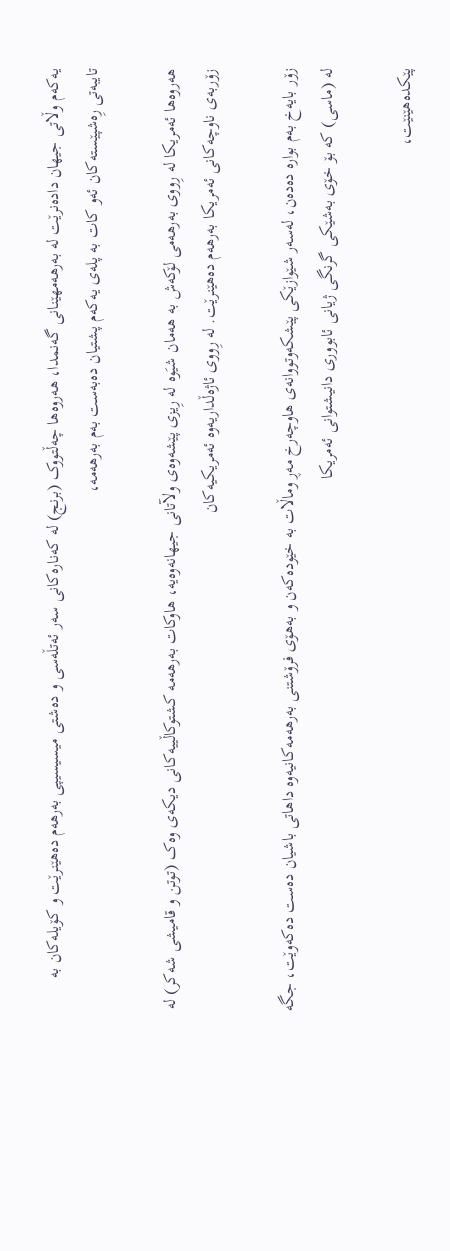یه‌که‌م وڵاتى جیهان داده‌نرێت له‌ به‌رهه‌مهێنانى گه‌نمدا، هه‌روه‌ها چەڵتووک (برنج) له‌ که‌ناره‌کانى سه‌ر ئه‌تڵە‌سى و ده‌شتى میسیسیپی به‌رهه‌م ده‌هێنرێت و کۆیله‌کان به‌ تایبه‌تى رِه‌شپێسته‌کان ئه‌و کات به‌ پله‌ى یه‌که‌م پشتیان ده‌به‌ست به‌م به‌رهه‌مه‌،

هه‌روه‌ها ئه‌مریکا له‌ رِووى به‌رهه‌مى لۆکه‌ش به‌ هه‌مان شیَوه‌ له‌ رِیزى پێشه‌وه‌ى ولآتانى جیهانه‌وه‌یه‌، هاوکات به‌رهه‌مه‌ کشتوکاڵییه‌کانى دیکه‌ى وه‌ک (توتن و قامیشى شه‌کر) له‌ زۆربه‌ى ناوچه‌کانى ئه‌مریکا به‌رهه‌م ده‌هێنرێت. له‌ رِووى ئاژه‌ڵداریه‌وه‌ ئه‌مریکیه‌کان

زۆر بایه‌خ به‌م بواره‌ ده‌ده‌ن، له‌سه‌ر شێوازێکى پێشکه‌وتووانه‌ى هاوچه‌رخ مه‌ڕ وماڵات به‌ خێوده‌که‌ن و به‌هۆى فرۆشتنى به‌رهه‌مه‌کانیه‌وه‌ داهاتى باشیان ده‌ست ده‌که‌وێت، جگه‌ له‌ (ماسى) که‌ بۆ خۆى به‌شێکى گرنگى ژیانى ئابوورى دانیشتوانى ئه‌مریکا

پێکده‌هێنێت،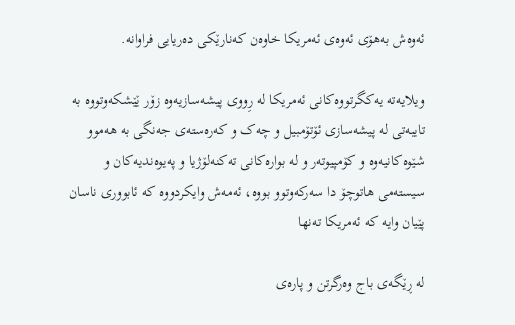ئه‌وه‌ش به‌هۆى ئه‌وه‌ى ئه‌مریکا خاوه‌ن که‌نارێکى ده‌ریایى فراوانه‌.

ویلایه‌ته‌ یه‌کگرتووه‌کانى ئه‌مریکا له‌ رِووى پیشه‌سازیه‌وه‌ زۆر ێێشکه‌وتووه‌ به‌ تایبه‌تى له‌ پیشه‌سازى ئۆتۆمبیل و چه‌ک و که‌ره‌سته‌ى جه‌نگى به‌ هه‌موو شێوه‌کانیه‌وه و کۆمپیوته‌ر و له‌ بواره‌کانى ته‌کنه‌لۆژیا و پەیوه‌ندیه‌کان و سیسته‌مى هاتوچۆ دا سه‌رکه‌وتوو بووه‌، ئه‌مه‌ش وایکردووه‌ که‌ ئابوورى ناسان پێیان وایه‌ کە ئه‌مریکا ته‌نها

له‌ ڕێگه‌ى باج وه‌رگرتن و پاره‌ى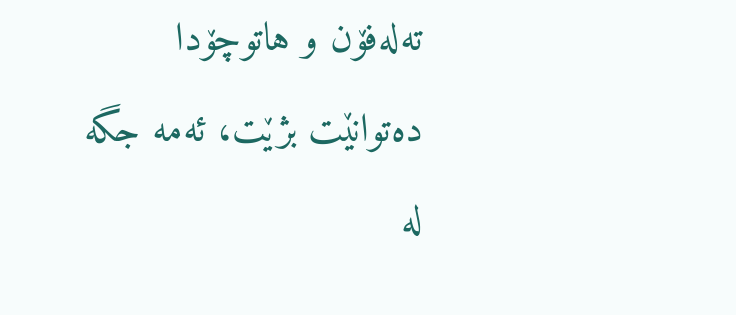ته‌له‌فۆن و هاتوچۆدا ده‌توانێت بژێت، ئه‌مه‌ جگە له‌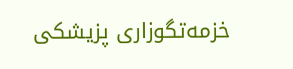خزمه‌تگوزارى پزیشکى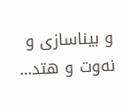و بیناسازى و نه‌وت و هتد...